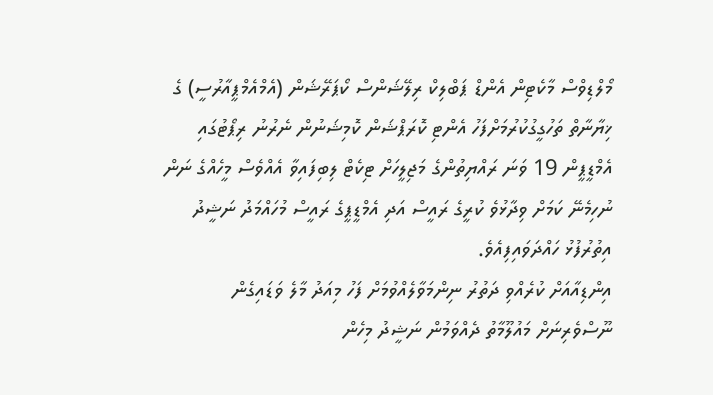މޯލްޑިވްސް މާކެޓިން އެންޑް ޕަބްލިކް ރިލޭޝަންސް ކޯޕަރޭޝަން (އެމްއެމްޕީއާރުސީ) ގެ ޚިޔާނާތް ތަހުގީގުކުރުމަށްފަހު އެންޓި ކޮރަޕްޝަން ކޮމިޝަނުން ނެރުނު ރިޕޯޓުގައި އެމްޑީޕީން 19 ވަނަ ރައްޔިތުންގެ މަޖިލީހަށް ޓިކެޓް ލިބިފައިވާ އެއްވެސް މީހެއްގެ ނަން ނުހިމެނޭ ކަމަށް ވިދާޅުވެ ކުރީގެ ރައީސް އަދި އެމްޑީޕީގެ ރައީސް މުހައްމަދު ނަޝީދު އިތުރުފުޅު ހައްދަވައިފިއެވެ.
އިންޑިއާއަށް ކުރެއްވި ދަތުރު ނިންމަވާލެއްވުމަށް ފަހު މިއަދު މާލެ ވަޑައިގެން ނޫސްވެރިނަށް މައުލޫމާތު ދެއްވަމުން ނަޝީދު މިހެން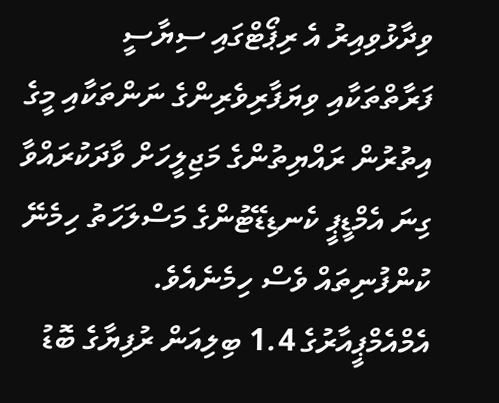ވިދާޅުވިއިރު އެ ރިޕޯޓްގައި ސިޔާސީ ފަރާތްތަކާއި ވިޔަފާރިވެރިންގެ ނަންތަކާއި މީގެ އިތުރުން ރައްޔިތުންގެ މަޖިލީހަށް ވާދަކުރައްވާ ގިނަ އެމްޑީޕީ ކެނޑިޑޭޓުންގެ މަސްލަހަތު ހިމެނޭ ކުންފުނިތައް ވެސް ހިމެނެއެވެ.
އެމްއެމްޕީއާރުގެ 1.4 ބިލިއަން ރުފިޔާގެ ބޮޑު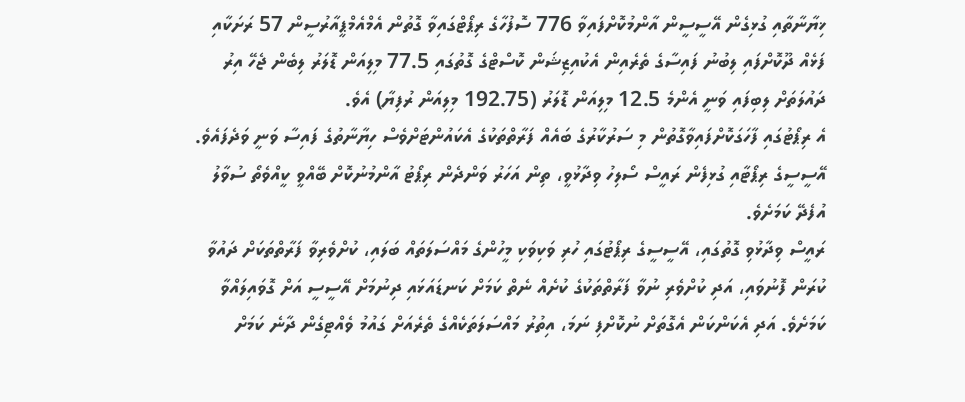ޚިޔާނާތާއި ގުޅިގެން އޭސީސީން އާންމުކޮށްފައިވާ 776 ސޮފުހާގެ ރިޕޯޓްގައިވާ ގޮތުން އެމްއެމްޕީއާރުސީން 57 ރަށަކާއި ފަޅެއް ދޫކޮށްފައި ލިބުނު ފައިސާގެ ތެރެއިން އެކުއިޒިޝަން ކޮސްޓްގެ ގޮތުގައި 77.5 މިލިއަން ޑޮލަރު ލިބެން ޖެހޭ އިރު ދައުލަތަށް ލިބިފައި ވަނީ އެންމެ 12.5 މިލިއަން ޑޮލަރު (192.75 މިލިއަން ރުފިޔާ) އެވެ.
އެ ރިޕޯޓުގައި ފާހަގަކޮށްފައިވާގޮތުން މި ސަރުކާރުގެ ބައެއް ފަރާތްތަކުގެ އެކައުންޓަށްވެސް ހިޔާނާތުގެ ފައިސާ ވަނީ ވަދެފައެވެ. އޭސީސީގެ ރިޕޯޓާއި ގުޅިފެން ރައީސް ސޯލިހު ވިދާޅުވީ، ތިން އަހަރު ވަންދެން ރިޕޯޓު އާންމުނުކޮށް ބޭއްވީ ކީއްވެތޯ ސުވާލު އުފެދޭ ކަމަށެވެ.
ރައީސް ވިދާޅުވި ގޮތުގައި، އޭސީސީގެ ރިޕޯޓުގައި ހުރި ވަކިވަކި މީހުންގެ މައްސަލަތައް ބަލައި، ކުށްވެރިވާ ފަރާތްތަކަށް ދައުވާ ކުރަން ފޮނުވައި، އަދި ކުށްވެރި ނުވާ ފަރާތްތަކުގެ ކުށެއް ނެތް ކަމަށް ކަނޑައަޅައި ދިނުމަށް އޭސީސީ އަށް ގޮވައިލައްވާ ކަމަށެވެ. އަދި އެކަންކަން އެގޮތަށް ނުކޮށްފި ނަމަ، އިތުރު މައްސަލަތަކެއްގެ ތެރެއަށް ގައުމު ވެއްޓިގެން ދާނެ ކަމަށް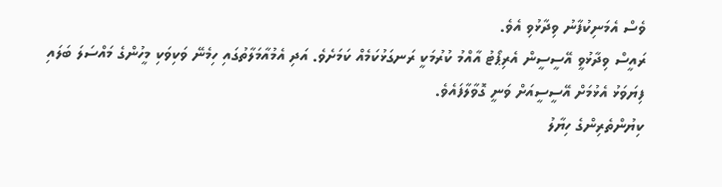ވެސް އެމަނިކުފާނު ވިދާޅުވި އެވެ.
ރައީސް ވިދާޅުވީ އޭސީސީން އެރިޕޯޓު އާއްމު ކުރުމަކީ ރަނގަޅުކަމެއް ކަމަށެވެ. އަދި އެމުއާމަލާތުގައި ހިމެނޭ ވަކިވަކި މީހުންގެ މައްސަލަ ބަލައި ފިޔަވަޅު އެޅުމަށް އޭސީސީއަށް ވަނީ ގޮވާލާފައެވެ.
ކިޔުންތެރިންގެ ހިޔާލު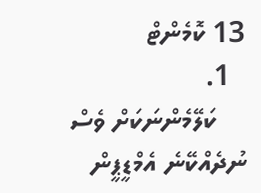13 ކޮމެންޓް
  1.
    ކަލޭމެންނަކަށް ވެސް ނުދެއްކޭނެ އެމްޑީޕީން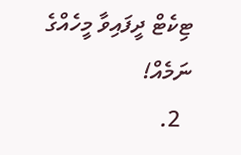ޓިކެޓް ދީފައިވާ މީހެއްގެ ނަމެއް!
  2.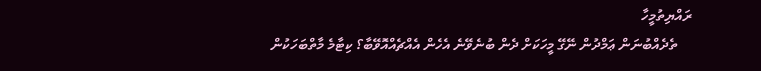ރައްޔިތުމީހާ
    ތެދެއްބުނަން ޢަމްދުން ނޭގޭ މީހަކަށް ދެން ބުނެވޭނެ އެހެން އެއްޗެއްއޮވޭބާ؟ ކިޓާމެ މާތްބަހަކުން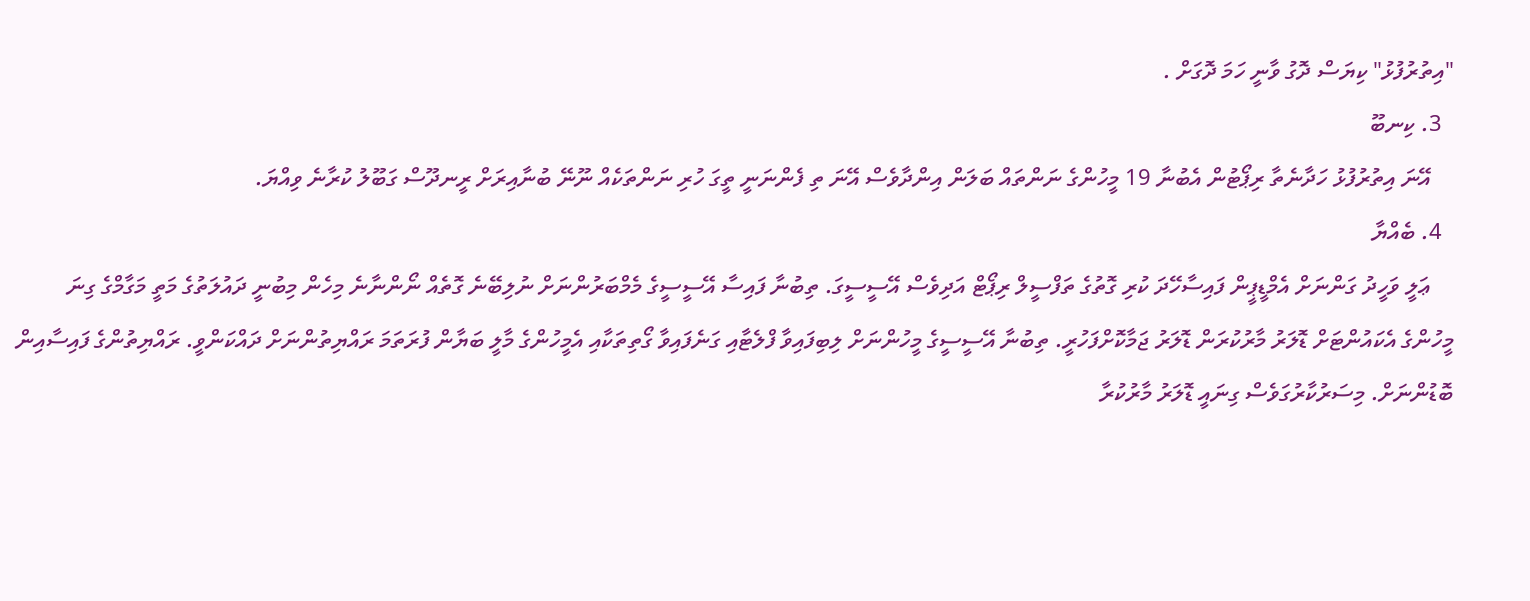"އިތުރުފުޅު" ކިޔަސް ދޮގު ވާނީ ހަމަ ދޮގަށް .
  3. ކިނބޫ
    އޭނަ އިތުރުފުޅު ހަދާނެތާ ރިޕޯޓުން އެބުނާ 19 މީހުންގެ ނަންތައް ބަލަން އިންދާވެސް އޭނަ ތި ފެންނަނީ ތީގަ ހުރި ނަންތަކެއް ނޫނޭ ބުނާއިރަށް ރީނދޫސް ގަބޫލު ކުރާނެ ވިއްޔަ.
  4. ބެއްޔާ
    ޢަލީ ވަހީދު ގަންނަށް އެމްޑީޕީން ފައިސާހޭދަ ކުރި ގޮތުގެ ތަފްސީލް ރިޕޯޓް އަދިވެސް އޭސީސީގަ. ތިބުނާ ފައިސާ އޭސީސީގެ މެމްބަރުންނަށް ނުލިބޭނެ ގޮތެއް ނޯންނާނެ މިހެން މިބުނީ ދައުލަތުގެ މަތީ މަގާމްގެ ގިނަ މީހުންގެ އެކައުންޓަށް ޑޮލަރު މާރުކުރަން ޑޮލަރު ޖަމާކޮށްފަހުރީ. ތިބުނާ އޭސީސީގެ މީހުންނަށް ލިބިފައިވާ ފްލެޓާއި ގަނެފައިވާ ގޯތިތަކާއި އެމީހުންގެ މާލީ ބަޔާން ފުރަތަމަ ރައްޔިތުންނަށް ދައްކަންވީ. ރައްޔިތުންގެ ފައިސާއިން ބޮޑުންނަށް. މިސަރުކާރުގަވެސް ގިނައީ ޑޮލަރު މާރުކުރާ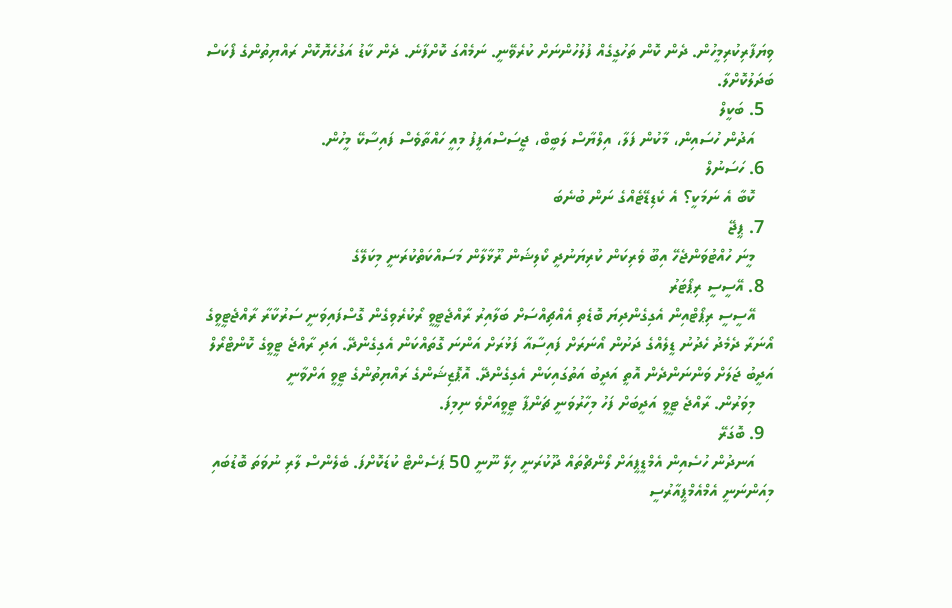ވިޔަފާރިކުރިމީހުން. ދެން ކޮން ތަހުގީގެއް ފުލުހުންނަށް ކުރެވޭނީ. ނަމެއްގަ ކޮށްފާނެ. ދެން ކާޑު އަގުހެޔޮކޮށް ރައްޔިތުންގެ ފޯކަސް ބަދަލުކޮށްލާ.
  5. ބަކީލް
    އަދުން ހުސައިން، މާކުން ފަލާ، އިލްޔާސް ލަބީބް، ޖީސަސްއަފީފު މިއީ ހައްތާވެސް ފައިސާކޭ މީހުން.
  6. ހަސަނުލް
    ކޮބާ އެ ނަމަކީ؟ އެ ކެޑިޑޭޓެއްގެ ނަން ބުނެބަ
  7. ޕީޖޭ
    މީނަ ހުއްޓުވަންޖެހޭ އިބޫ ވެރިކަން ކުރިޔަނުދީ ކޯލިޝަން ރޫޅާލާން މަސައްކަތްކުރަނީ މިކަލޭގެ
  8. އޭސީސީ ރިޕޯޓަރު
    އޭސީސީ ރިޕޯޓްއިން އެގިގެންދިޔަ ބޮޑެތި އެއްޗިއްސަށް ބަލާއިރު ރާއްޖެޓީވީ ރޯކުރެވިގެން ގޮސްފައިވަނީ ސަރުކާރާ ރާއްޖެޓީވީގެ އޯނަރާ ދެމެދު ހެދުނު ޑީލެއްގެ ދަށުން އޯނަރަށް ފައިސާއާ ފަޅުރަށް އަންނަ ގޮތައްކަން އެގިގެންދޭ. އަދި ރާއްޖެ ޓީވީގެ ކޮންޓްރޯލް އަދީބު ޖަލަށް ވަންނަންދެން އޮތީ އަދީބު އަތުގައިކަން އެގިގެންދޭ. އޮޕޮޒިޝަންގެ ރައްޔިތުންގެ ޓީވީ އަށްވާނީ
    މިވަރުން. ރާއްޖެ ޓީވީ އަދީބަށް ފަހު މިހާރުވަނީ ޗަންޕާ ޓީވީއަށްވެ ނިމިފަ.
  9. ބޮގަރޭ
    އަނދުން ހުސެއިން އެމްޑީޕީއަށް ލޯންޗްތައް ދޫކުރަނީ ހިލޭ ނޫނީ 50 ޕަސެންޓް ކުޑަކޮށްފަ. ބެލެންސް ލާރި ނުވަތަ ބޮޑުބައި މިއަންނަނީ އެމްއެމްޕީއާރުސީ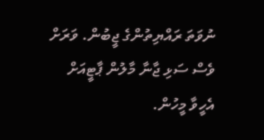ނުވަތަ ރައްޔިތުންގެ ޖީބުން. ވަރަށް ވެސް ސަޅި ޖާނާ މާލުން ޕާޓީއަށް އެހީވާ މީހުން.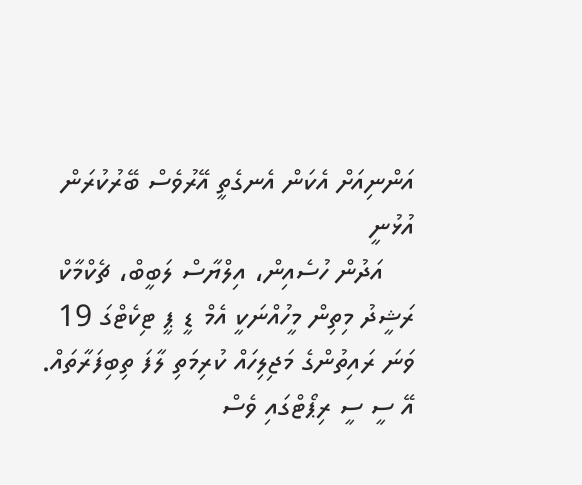އަންނިއަށް އެކަން އެނގެތީ އޭރުވެސް ބޭރުކުރަން އުޅުނީ
    އަދުން ހުސެއިން، އިލްޔާސް ލަބީބް، ޗެކްމާކް ރަޝީދު މިތިން މީހުއްނަކީ އެމް ޑީ ޕީ ޓިކެޓްގަ 19 ވަނަ ރައިތުންގެ މަޖިލިހައް ކުރިމަތި ލާފަ ތިބިފަރާތައް. އޭ ސީ ސީ ރިޕޯޓްގައި ވެސް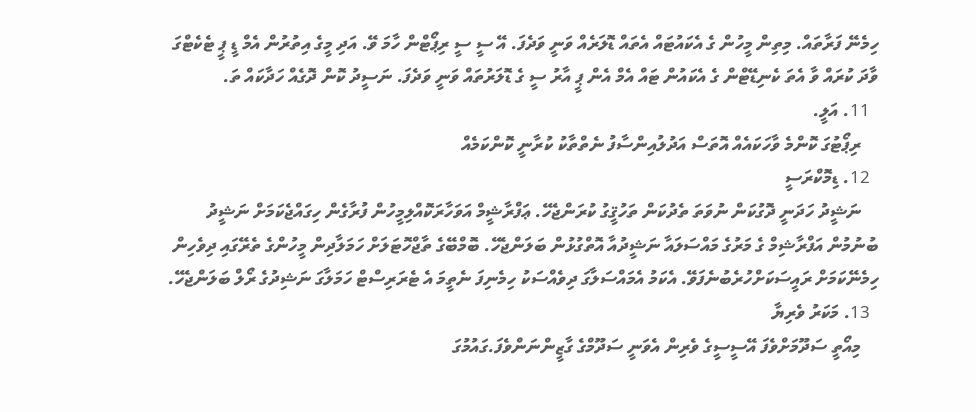ހިމެނޭ ފަރާތައް. މިތިން މީހުން ގެ އެކައުޓައް އެތައް ޑޮލަރެއް ވަނީ ވަދެފަ. އޭ ސީ ސީ ރިޕޯޓްން ހާމަ ވޭ. އަދި މީގެ އިތުރުން އެމް ޑީ ޕީ ޓެކެޓްގަ ވާދަ ކުރައް ވާ އެތަ ކެނިޑޭޓްން ގެ އެކައުން ޓައް އެމް އެން ޕީ އާރު ސީ ގެ ޑޮލަރުތައް ވަނީ ވަދެފަ. ނަސީދު ކޮން ދޮގެއް ހަދާކައް ތަ.
  11. އަލީ.
    ރިޕޯޓުގަ ކޮންމެ ވާހަކައެއް އޮތަސް އަދުލުއިންސާފު ނެތްތާކު ކުރާނީ ކޮންކަމެއް
  12. ޑިމޮކްރަސީ
    ނަޝީދު ހަދަނީ ދޮގުކަން ނުވަތަ ތެދުކަން ތަހުޤީގު ކުރަންޖެހޭ. ޢަފްރާޝީމް އަވަހާރަކޮއްލިމީހުން ފުރާގެން ހިގައްޖެކަމަށް ނަޝީދު ބުނުމުން އަފްރާޝިމް ގެ މަރުގެ މައްސަލައާ ނަޝީދުއާ އޮތްގުޅުން ބަލަންޖެހޭ. ބޮމްބޭގެ ތާޖްހޮޓަލަށް ހަމަލާދިން މީހުންގެ ތެރޭގައި ދިވެހިން ހިމެނޭކަމަށް ރައީސަކަށްހުރެބުނެފަވޭ. އެކަމު އެމައްސަލާގަ ދިވެއްސަކު ހިމެނިފަ ނެތީމަ އެ ޓެރަރިސްޓް ހަމަލާގަ ނަޝިދުގެ ރޯލް ބަލަންޖެހޭ.
  13. މަކަރު ވެރިޔާ
    މިއޯތީ ސަދޫމަށްވެފަ އޭސީސީގެ ވެރިން އެވަނީ ސަދޫމްގެ ގާޒީންނަންވެފަ.ގައުމުގަ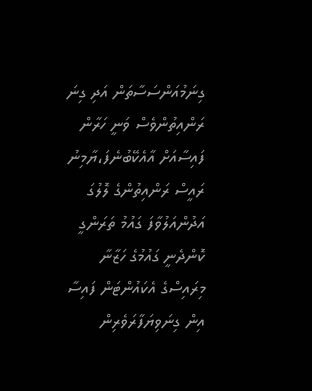ގިނަމުއަންސަސާތަން އަދި ގިނަ ރަންއިތުންވެސް ވަނީ ހަރާން ފައިސާއަށް އާއެކޭބުނެފަ،ޔާމިނު ރައީސް ރަންއިތުންގެ ލޮލުގަ އަދުންއަލުވާފަ ގައުމު ތަރަންގީ ކޮންދެނީ ގައުމުގެ ހަޒާނާ މިރައިސްގެ އެކައުންޓަން ފައިސާ އިން ގިނަވިޔަފާރަވެރިން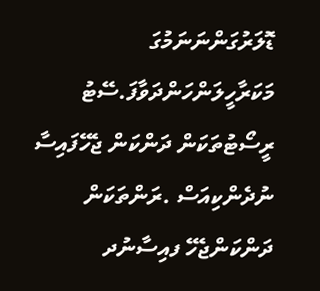ޑޮލަރުގަންނަނަމުގަ މަކަރާހީލަންހަންދަވާފަ.ސޭޓު ރީސޯޓުތަކަން ދަންކަން ޖެހޭފައިސާ ނުދެންކިއަސް .ރަންތަކަން ދަންކަންޖެހޭ ފއިސާނުދ